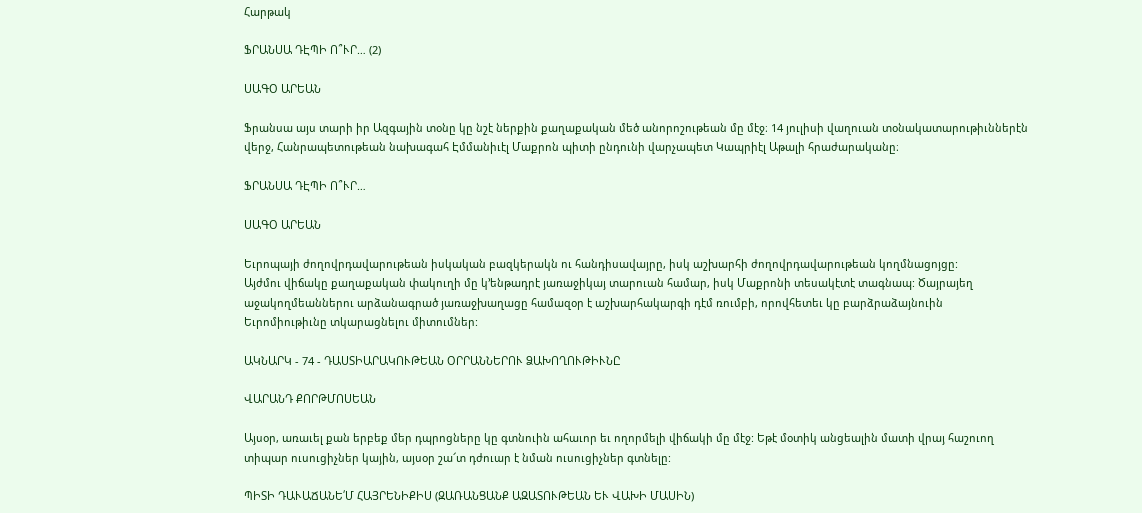Հարթակ

ՖՐԱՆՍԱ ԴԷՊԻ Ո՞ՒՐ… (2)

ՍԱԳՕ ԱՐԵԱՆ

Ֆրանսա այս տարի իր Ազգային տօնը կը նշէ ներքին քաղաքական մեծ անորոշութեան մը մէջ։ 14 յուլիսի վաղուան տօնակատարութիւններէն վերջ, Հանրապետութեան նախագահ Էմմանիւէլ Մաքրոն պիտի ընդունի վարչապետ Կապրիէլ Աթալի հրաժարականը։

ՖՐԱՆՍԱ ԴԷՊԻ Ո՞ՒՐ…

ՍԱԳՕ ԱՐԵԱՆ

Եւրոպայի ժողովրդավարութեան իսկական բազկերակն ու հանդիսավայրը, իսկ աշխարհի ժողովրդավարութեան կողմնացոյցը:
Այժմու վիճակը քաղաքական փակուղի մը կ՚ենթադրէ յառաջիկայ տարուան համար, իսկ Մաքրոնի տեսակէտէ տագնապ: Ծայրայեղ աջակողմեաններու արձանագրած յառաջխաղացը համազօր է աշխարհակարգի դէմ ռումբի, որովհետեւ կը բարձրաձայնուին Եւրոմիութիւնը տկարացնելու միտումներ:

ԱԿՆԱՐԿ - 74 - ԴԱՍՏԻԱՐԱԿՈՒԹԵԱՆ ՕՐՐԱՆՆԵՐՈՒ ՁԱԽՈՂՈՒԹԻՒՆԸ

ՎԱՐԱՆԴ ՔՈՐԹՄՈՍԵԱՆ

Այսօր, առաւել քան երբեք մեր դպրոցները կը գտնուին ահաւոր եւ ողորմելի վիճակի մը մէջ: Եթէ մօտիկ անցեալին մատի վրայ հաշուող տիպար ուսուցիչներ կային, այսօր շա՜տ դժուար է նման ուսուցիչներ գտնելը:

ՊԻՏԻ ԴԱՒԱՃԱՆԵ՛Մ ՀԱՅՐԵՆԻՔԻՍ (ԶԱՌԱՆՑԱՆՔ ԱԶԱՏՈՒԹԵԱՆ ԵՒ ՎԱԽԻ ՄԱՍԻՆ)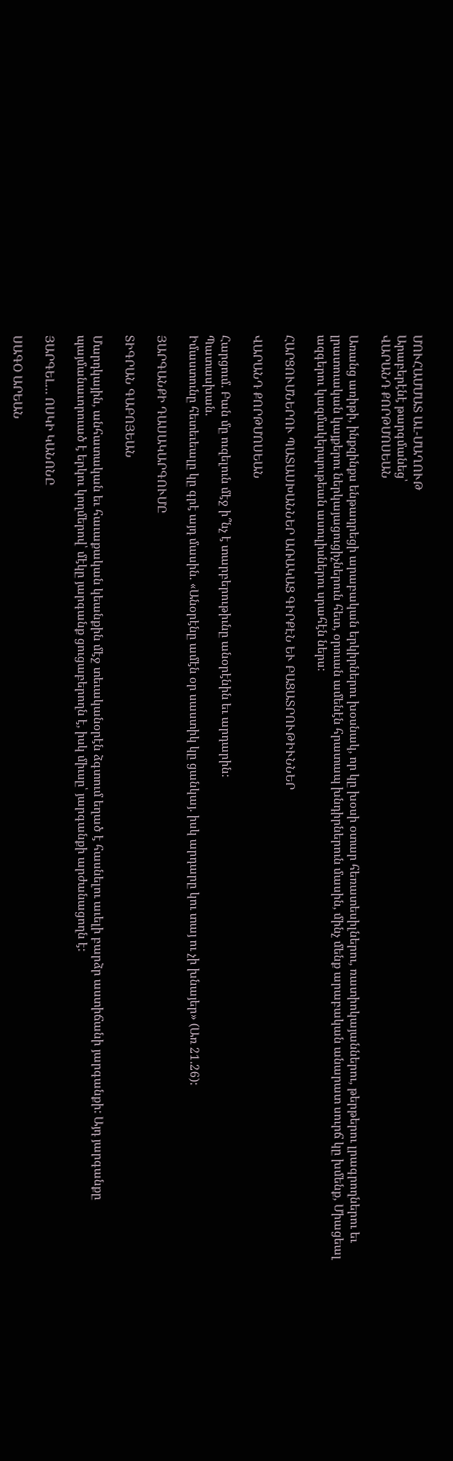ՄՈՒՀԱՄՄԱՏ ԱԼ-ՄԱՂՈՒԹ
Արաբերէնէ թարգմանեց՝
ՎԱՐԱՆԴ ՔՈՐԹՄՈՍԵԱՆ

Առանց առիթի, ինքզինքս ենթադրեցի արաբական երկիրներու խօսնակ, որ կը խօսի օտար հեռատեսիլներու, ռատիոկայաններու, թերթերու լրագրողներու եւ լրատուական կայքերու ներկայացուցիչներուն հետ, օրուան ամենէն հրատապ խնդիրներուն մասին, մինչ մենք արաբական անարատ սուրճ կը խմենք, Միացեալ ազգերու կազմակերպութեան ասուլիսներու սրահէն ներս:

ՀԱՐՑՈՒՄՆԵՐՈՒ ՊԱՏԱՍԽԱՆՆԵՐ ԱՌԱԿԱՑ ԳԻՐՔԷՆ ԵՒ ԲԱՑԱՏՐՈՒԹԻՒՆՆԵՐ

ՎԱՐԱՆԴ ՔՈՐԹՄՈՍԵԱՆ

Հարցում. Բան մը ուզելուն մէջ ի՞նչ է տարբերութիւնը անօրէնին եւ արդարին:
Պատասխան.
Իմաստունը հետեւեալը կը գրէ այդ մասին. «Անօրէնը ամէն օր սաստիկ կը ցանկայ. իսկ արդարը կու տայ ու չի խնայեր» (Առ 21.26):

ՅԱՐԳԱՆՔԻ ԴԱՍԱԿԱՐԳՈՒՄԸ

ՏԻԳՐԱՆ ԳԱԲՈՅԵԱՆ

Մարդկային, անհատական եւ հաւաքական կեանքին մէջ տեւականօրէն ձգտում եղած է հասնելու աւելի բարձր աստիճանի յարգանքի: Այդ յարգանքը պայմանաւորուած է երկու կողմերով՝ մէկը յարգանք ցուցաբերողն է, իսկ միւսը՝ յարգանքի արժանացողն է:

ՅԱՐԳԵԼ… ՈՍԿԻ ԿԱՆՈՆԸ

ՍԱԳՕ ԱՐԵԱՆ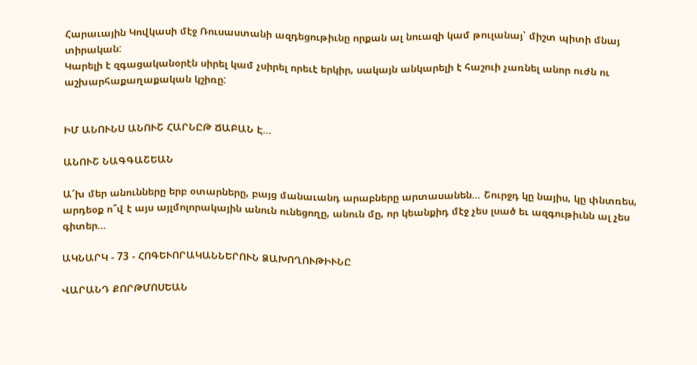Հարաւային Կովկասի մէջ Ռուսաստանի ազդեցութիւնը որքան ալ նուազի կամ թուլանայ՝ միշտ պիտի մնայ տիրական:
Կարելի է զգացականօրէն սիրել կամ չսիրել որեւէ երկիր, սակայն անկարելի է հաշուի չառնել անոր ուժն ու աշխարհաքաղաքական կշիռը:


ԻՄ ԱՆՈՒՆՍ ԱՆՈՒՇ ՀԱՐՆԸԹ ՃԱԲԱՆ Է…

ԱՆՈՒՇ ՆԱԳԳԱՇԵԱՆ

Ա՜խ մեր անունները երբ օտարները, բայց մանաւանդ արաբները արտասանեն… Շուրջդ կը նայիս, կը փնտռես, արդեօք ո՞վ է այս այլմոլորակային անուն ունեցողը, անուն մը, որ կեանքիդ մէջ չես լսած եւ ազգութիւնն ալ չես գիտեր…

ԱԿՆԱՐԿ - 73 - ՀՈԳԵՒՈՐԱԿԱՆՆԵՐՈՒՆ ՁԱԽՈՂՈՒԹԻՒՆԸ

ՎԱՐԱՆԴ ՔՈՐԹՄՈՍԵԱՆ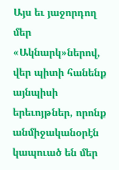Այս եւ յաջորդող մեր «Ակնարկ»ներով, վեր պիտի հանենք այնպիսի երեւոյթներ, որոնք անմիջականօրէն կապուած են մեր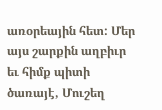առօրեային հետ: Մեր այս շարքին աղբիւր եւ հիմք պիտի ծառայէ, Մուշեղ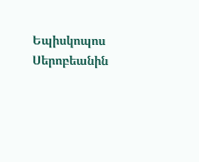Եպիսկոպոս Սերոբեանին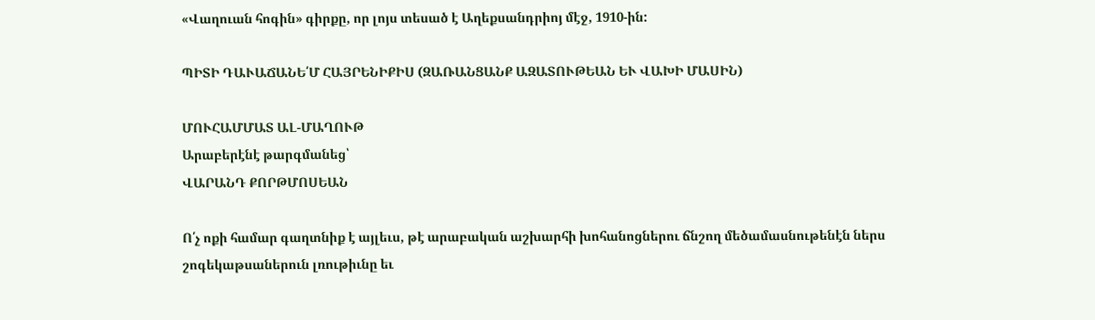«Վաղուան հոգին» գիրքը, որ լոյս տեսած է Աղեքսանդրիոյ մէջ, 1910-ին:

ՊԻՏԻ ԴԱՒԱՃԱՆԵ՛Մ ՀԱՅՐԵՆԻՔԻՍ (ԶԱՌԱՆՑԱՆՔ ԱԶԱՏՈՒԹԵԱՆ ԵՒ ՎԱԽԻ ՄԱՍԻՆ)

ՄՈՒՀԱՄՄԱՏ ԱԼ-ՄԱՂՈՒԹ
Արաբերէնէ թարգմանեց՝
ՎԱՐԱՆԴ ՔՈՐԹՄՈՍԵԱՆ

Ո՛չ ոքի համար գաղտնիք է այլեւս, թէ արաբական աշխարհի խոհանոցներու ճնշող մեծամասնութենէն ներս շոգեկաթսաներուն լռութիւնը եւ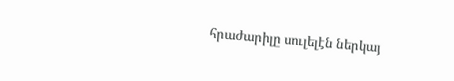հրաժարիլը սուլելէն ներկայ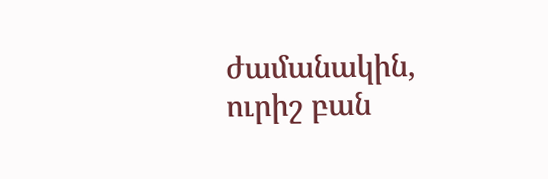ժամանակին, ուրիշ բան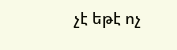չէ եթէ ոչ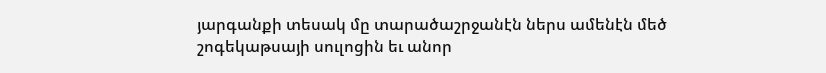յարգանքի տեսակ մը տարածաշրջանէն ներս ամենէն մեծ շոգեկաթսայի սուլոցին եւ անոր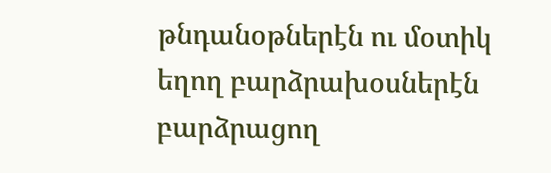թնդանօթներէն ու մօտիկ եղող բարձրախօսներէն բարձրացող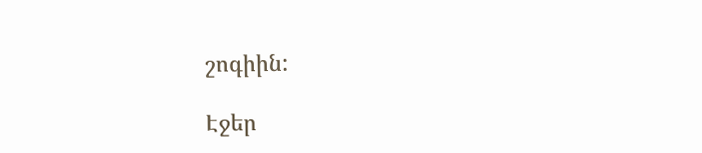շոգիին:

Էջեր